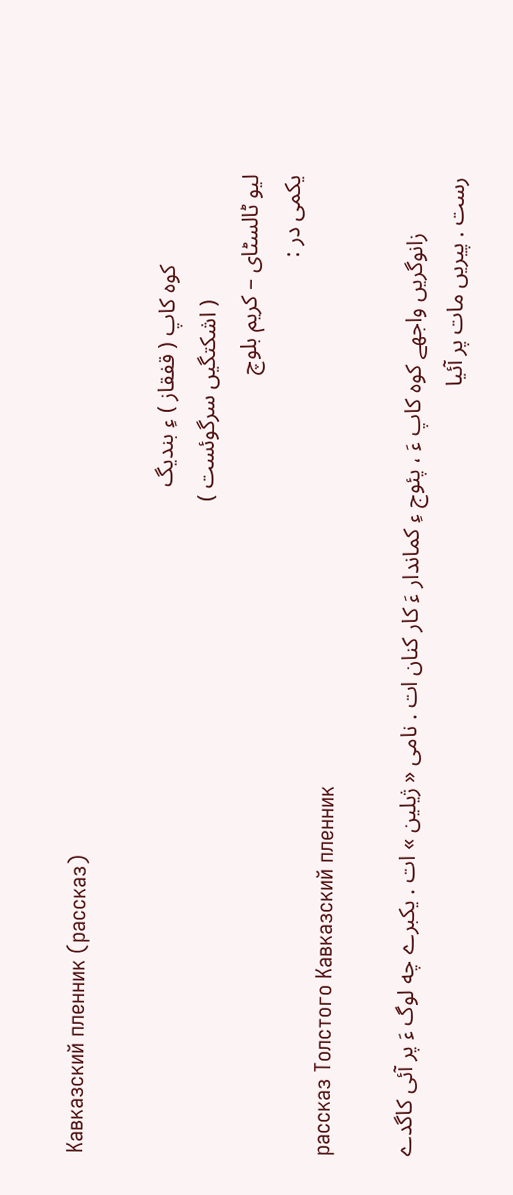Кавказский пленник (рассказ)

                کوه کاپ ( قفقاز ) ءِ بندیگ
                      ( اشکتگیں سرگوئست )
لیو ٹالسٹای – کریم بلوچ
یکمی در :
рассказ Толстого Кавказский пленник

          زانوگریں واجهے کوه کاپ ءَ ، پئوج ءِ کماندار ءَ کار کنان ات . نامی « ژیلین » ات . یکبرے چه لوگ ءَ پر آئی کاگدے رست . پیریں مات پر آئیا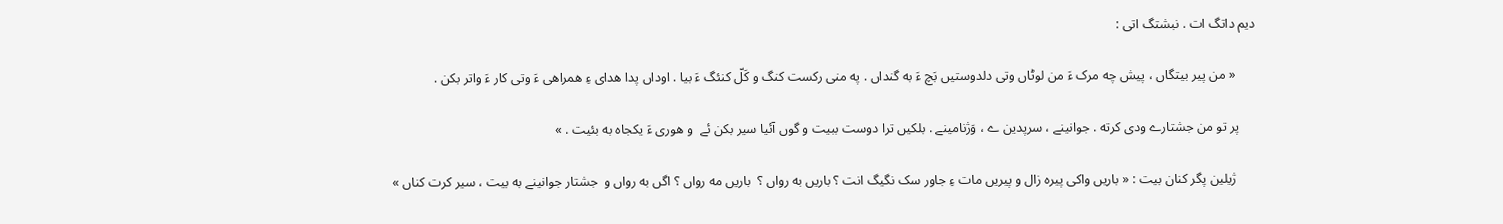دیم داتگ ات . نبشتگ اتی :

      « من پیر بیتگاں ، پیش چه مرک ءَ من لوٹاں وتی دلدوستیں بَچ ءَ به گنداں . په منی رکست کنگ و کَلّ کنئگ ءَ بیا . اوداں پدا هدای ءِ همراهی ءَ وتی کار ءَ واتر بکن .

     پر تو من جشتارے ودی کرته . جوانینے ، سرپدین ے ، وَژنامینے . بلکیں ترا دوست ببیت و گوں آئیا سیر بکن ئے  و هوری ءَ یکجاه به بئیت . »

      ژیلین پگر کنان بیت : « باریں واکی پیره زال و پیریں مات ءِ جاور سک نگیگ انت ؟ باریں به رواں ؟  باریں مه رواں ؟ اگں به رواں و  جشتار جوانینے به بیت ، سیر کرت کناں »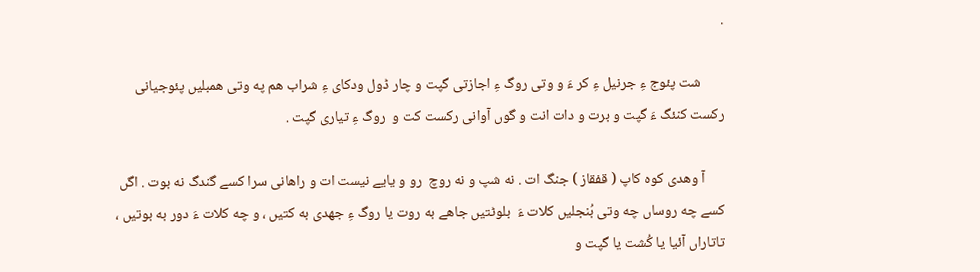.

       شت پئوج ءِ جرنیل ءِ کر ءَ و وتی روگ ءِ اجازتی گپت و چار ڈول ودکای ءِ شراب هم په وتی همبلیں پئوجیانی رکست کنئگ ءَ گپت و برت و دات انت و گوں آوانی رکست کت و  روگ ءِ تیاری گپت .

      آ وهدی کوه کاپ ( قفقاز ) جنگ ات . نه شپ و نه روچ  رو و یایے نیست ات و راهانی سرا کسے گندگ نه بوت . اگں کسے چه روساں چه وتی بُنجلیں کلات ءَ  بلوٹتیں جاهے به روت یا روگ ءِ جهدی به کتیں ، و چه کلات ءَ دور به بوتیں ، تاتاراں آئیا یا کُشت یا گپت و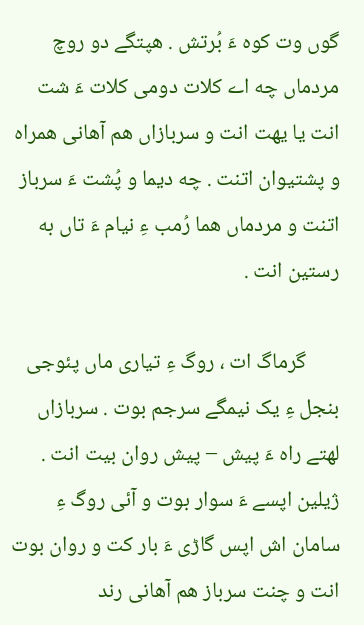گوں وت کوه ءَ بُرتش . هپتگے دو روچ مردماں چه اے کلات دومی کلات ءَ شت انت یا یهت انت و سربازاں هم آهانی همراه و پشتیوان اتنت . چه دیما و پُشت ءَ سرباز اتنت و مردماں هما رُمب ءِ نیام ءَ تاں به رستین انت .

       گرماگ ات ، روگ ءِ تیاری ماں پئوجی بنجل ءِ یک نیمگے سرجم بوت . سربازاں لهتے راه ءَ پیش – پیش روان بیت انت . ژیلین اپسے ءَ سوار بوت و آئی روگ ءِ سامان اش اپس گاڑی ءَ بار کت و روان بوت انت و چنت سرباز هم آهانی رند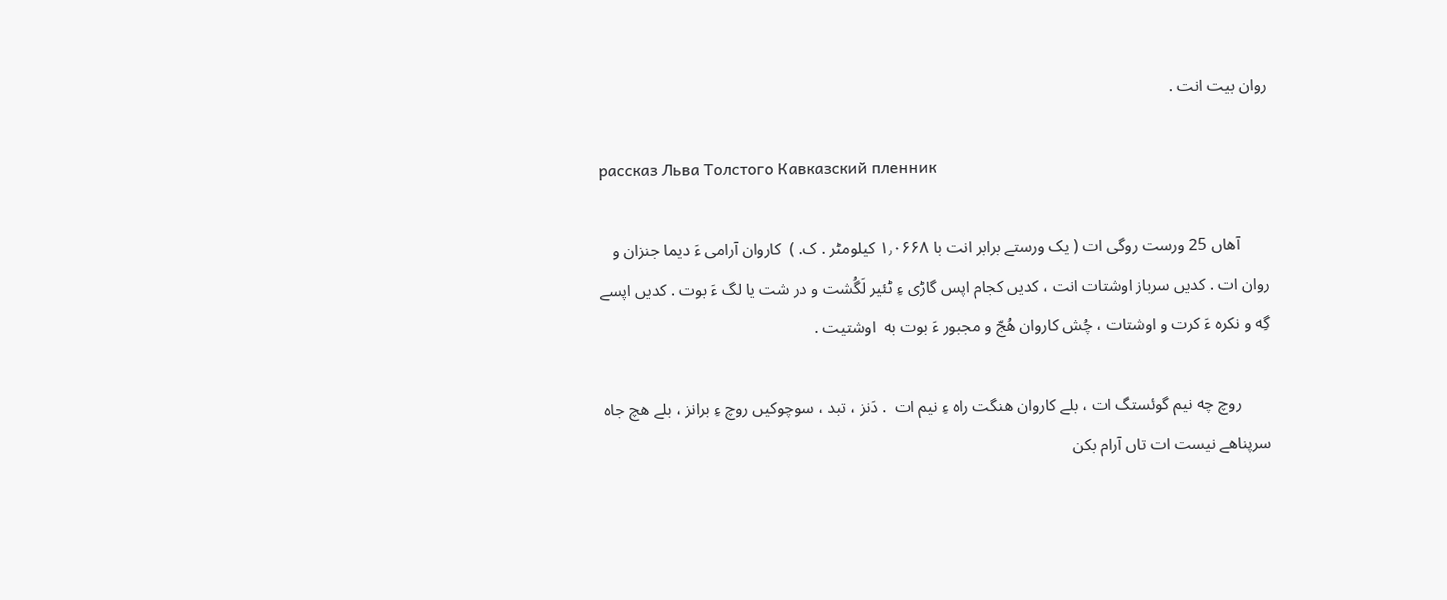روان بیت انت .

рассказ Льва Толстого Кавказский пленник

       آهاں 25 ورست روگی ات ( یک ورستے برابر انت با ۱٫۰۶۶۸ کیلومٹر . ک. )  کاروان آرامی ءَ دیما جنزان و روان ات . کدیں سرباز اوشتات انت ، کدیں کجام اپس گاڑی ءِ ٹئیر لَگُشت و در شت یا لگ ءَ بوت . کدیں اپسے گِه و نکره ءَ کرت و اوشتات ، چُش کاروان هُجّ و مجبور ءَ بوت به  اوشتیت .

       روچ چه نیم گوئستگ ات ، بلے کاروان هنگت راه ءِ نیم ات  . دَنز ، تبد ، سوچوکیں روچ ءِ برانز ، بلے هچ جاه سرپناهے نیست ات تاں آرام بکن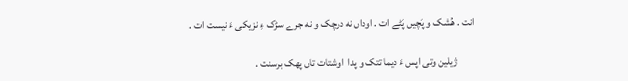انت . هُشک و پَچیں پَٹے ات . اوداں نه درچک و نه جرے سڑک ءِ نزیکی ءَ نیست ات .

        ژیلین وتی اپس ءَ دیما تتک و پدا  اوشتات تاں پهک برسنت .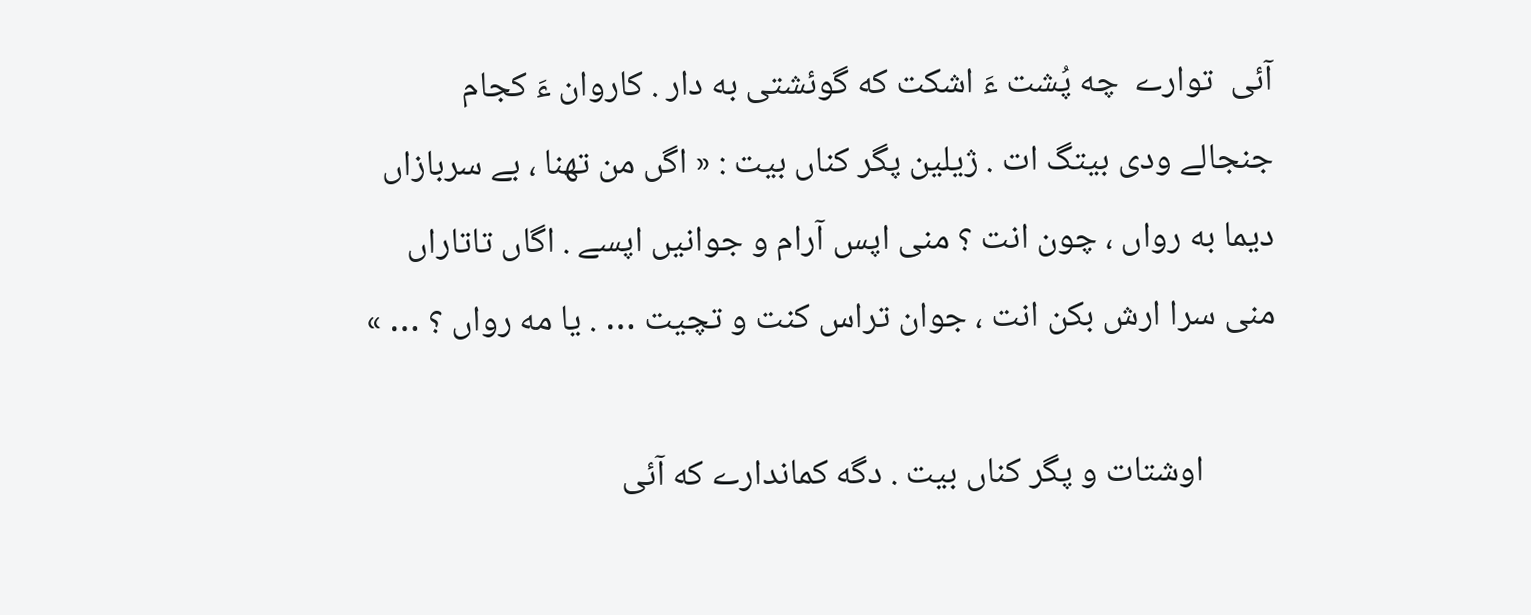آئی  توارے  چه پُشت ءَ اشکت که گوئشتی به دار . کاروان ءَ کجام جنجالے ودی بیتگ ات . ژیلین پگر کناں بیت : « اگں من تهنا ، بے سربازاں دیما به رواں ، چون انت ؟ منی اپس آرام و جوانیں اپسے . اگاں تاتاراں منی سرا ارش بکن انت ، جوان تراس کنت و تچیت … . یا مه رواں ؟ … »

         اوشتات و پگر کناں بیت . دگه کماندارے که آئی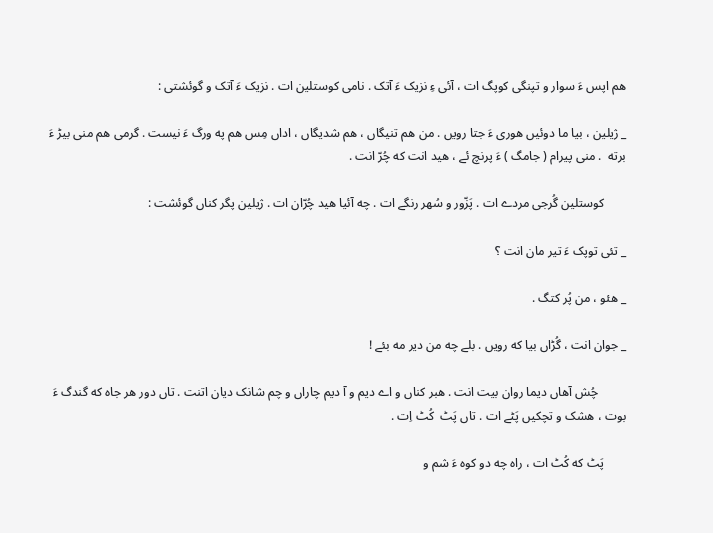هم اپس ءَ سوار و تپنگی کوپگ ات ، آئی ءِ نزیک ءَ آتک . نامی کوستلین ات . نزیک ءَ آتک و گوئشتی :

_ ژیلین ، بیا ما دوئیں هوری ءَ جتا رویں . من هم تنیگاں ، هم شدیگاں ، اداں مِس هم په ورگ ءَ نیست . گرمی هم منی بیڑ ءَ برته  . منی پیرام ( جامگ ) ءَ پرنچ ئے ، هید انت که چُرّ انت .

       کوستلین گُرجی مردے ات . پَزّور و سُهر رنگے ات . چه آئیا هید چُرّان ات . ژیلین پگر کناں گوئشت :

_ تئی توپک ءَ تیر مان انت ؟

_ هئو ، من پُر کتگ .

_ جوان انت ، گُڑاں بیا که رویں . بلے چه من دیر مه بئے !

         چُش آهاں دیما روان بیت انت . هبر کناں و اے دیم و آ دیم چاراں و چم شانک دیان اتنت . تاں دور هر جاه که گندگ ءَ بوت ، هشک و تچکیں پَٹے ات . تاں پَٹ  کُٹ اِت .

       پَٹ که کُٹ ات ، راه چه دو کوه ءَ شم و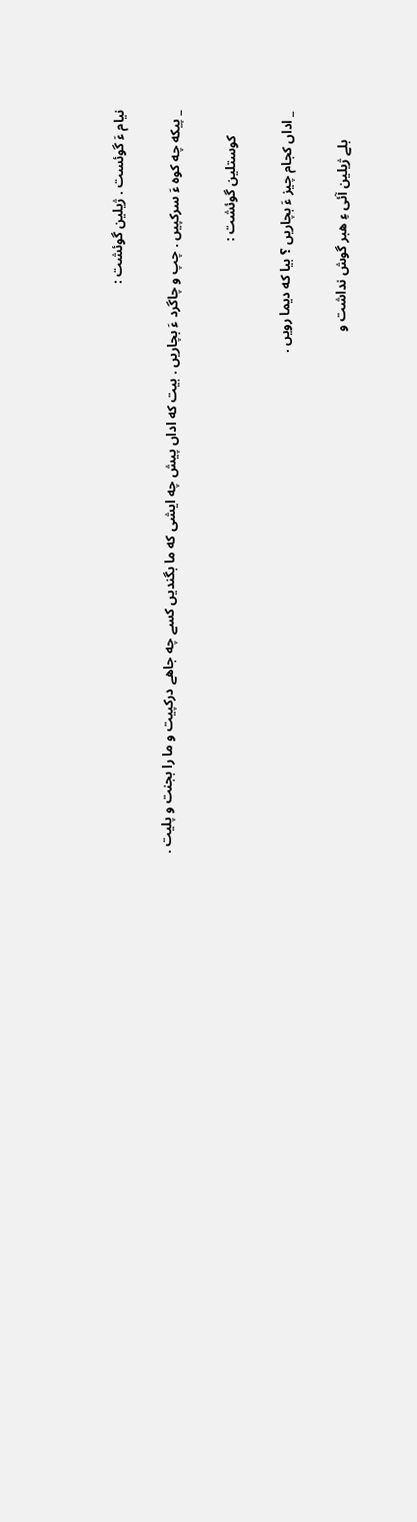نیام ءَ گوئست . ژیلین گوئشت :

_ پیکه چه کوه ءَ سرکپیں . چپ و چاگرد ءَ بچاریں . بیت که اداں پیش چه ایشی که ما بگندیں کسے چه جاهے درکپیت و ما را بجنت و پلیت .

       کوستلین گوئشت :

_ اداں کجام چیز ءَ بچاریں ؟ بیا که دیما رویں .

        بلے ژیلین آئی ءِ هبر گوش نداشت و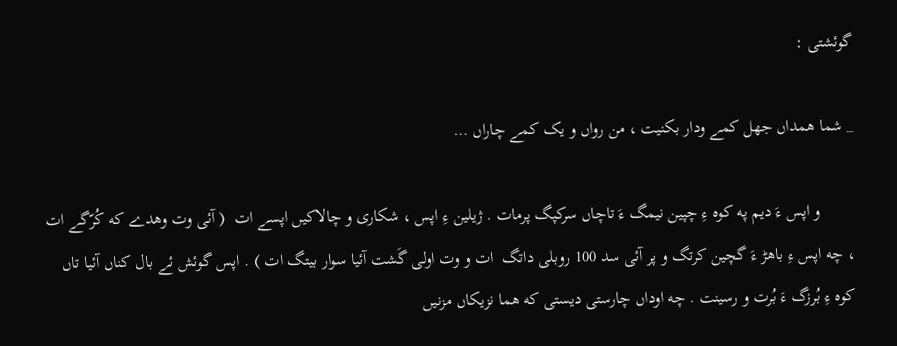گوئشتی :

_ شما همداں جهل کمے ودار بکنیت ، من رواں و یک کمے چاراں …

        و اپس ءَ دیم په کوه ءِ چپین نیمگ ءَ تاچاں سرکپگ پرمات . ژیلین ءِ اپس ، شکاری و چالاکیں اپسے ات  ( آئی وت وهدے که کُرّگے ات ، چه اپس ءِ باهڑ ءَ گچین کرتگ و پر آئی سد 100 روبلی داتگ  ات و وت اولی گَشت آئیا سوار بیتگ ات ) . اپس گوئش ئے بال کناں آئیا تاں کوه ءِ بُرزگ ءَ بُرت و رسینت . چه اوداں چارستی دیستی که هما نزیکاں مزنیں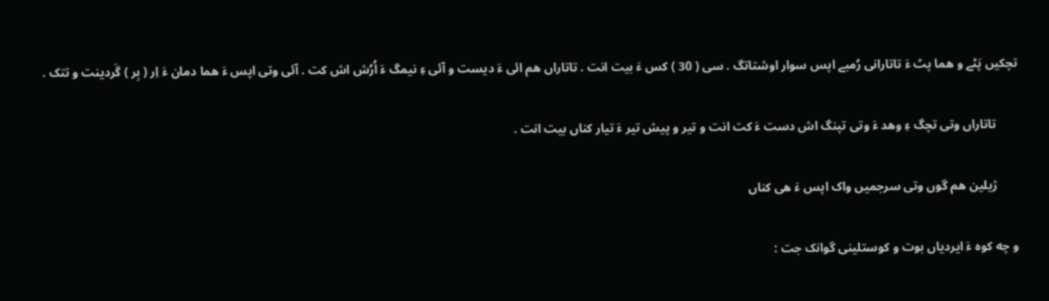تچکیں پَٹے و هما پٹ ءَ تاتارانی رُمبے اپس سوار اوشتاتگ . سی ( 30 ) کس ءَ بیت انت . تاتاراں هم ائی ءَ دیست و آئی ءِ نیمگ ءَ اُرُش اش کت . آئی وتی اپس ءَ هما دمان ءَ اِر ( بِر ) گَردینت و تتک .

       تاتاراں وتی تچگ ءِ وهد ءَ وتی تپنگ اش دست ءَ کت انت و تیر و پیش تیر ءَ تیار کناں بیت انت .

       ژیلین هم گوں وتی سرجمیں واک اپس ءَ هی کناں

و چه کوه ءَ ایردیاں بوت و کوستلینی گوانک جت :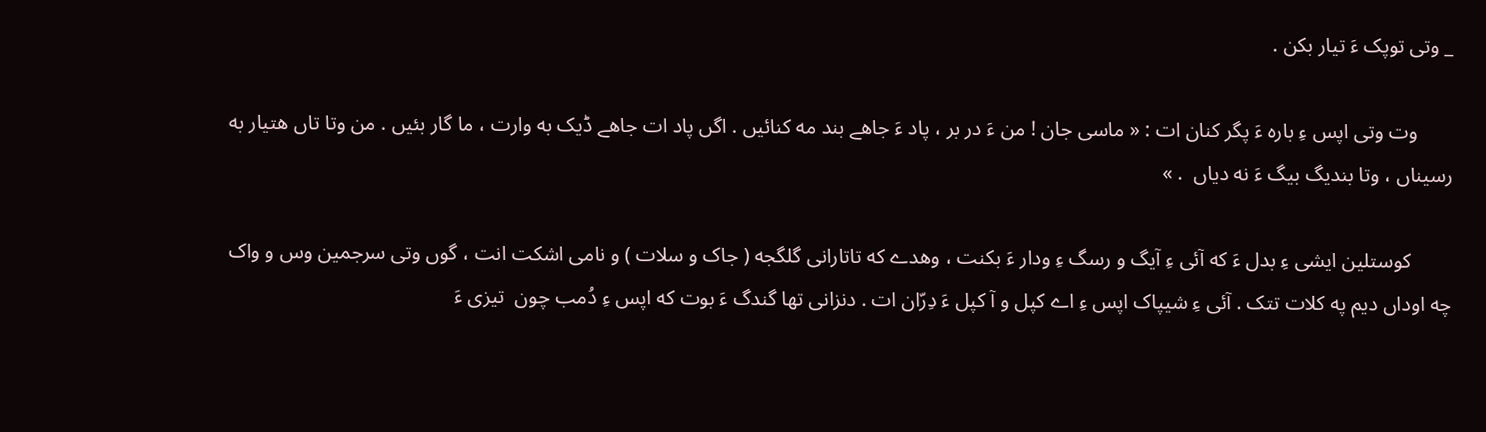_ وتی توپک ءَ تیار بکن .

       وت وتی اپس ءِ باره ءَ پگر کنان ات : « ماسی جان ! من ءَ در بر ، پاد ءَ جاهے بند مه کنائیں . اگں پاد ات جاهے ڈیک به وارت ، ما گار بئیں . من وتا تاں هتیار به رسیناں ، وتا بندیگ بیگ ءَ نه دیاں  . »

        کوستلین ایشی ءِ بدل ءَ که آئی ءِ آیگ و رسگ ءِ ودار ءَ بکنت ، وهدے که تاتارانی گلگجه ( جاک و سلات ) و نامی اشکت انت ، گوں وتی سرجمین وس و واک  چه اوداں دیم په کلات تتک . آئی ءِ شیپاک اپس ءِ اے کپل و آ کپل ءَ دِرّان ات . دنزانی تها گندگ ءَ بوت که اپس ءِ دُمب چون  تیزی ءَ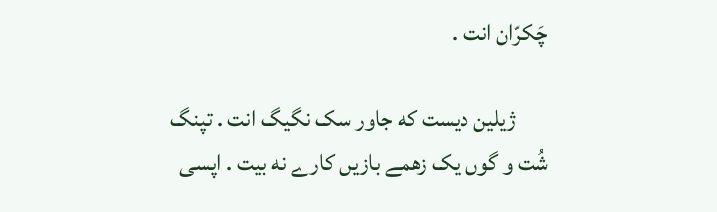چَکرّان انت .

       ژیلین دیست که جاور سک نگیگ انت . تپنگ شُت و گوں یک زهمے بازیں کارے نه بیت . اپسی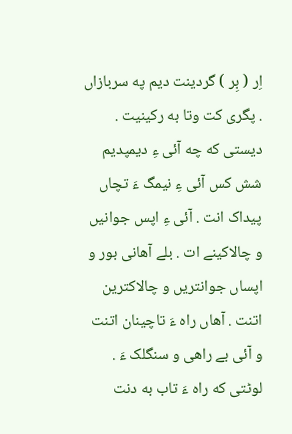اِر ( بِر ) گردینت دیم په سربازاں . پگری کت وتا به رکینیت . دیستی که چه آئی ءِ دیمپدیم شش کس آئی ءِ نیمگ ءَ تچاں پیداک انت . آئی ءِ اپس جوانیں و چالاکینے ات . بلے آهانی بور و اپساں جوانتریں و چالاکترین اتنت . آهاں راه ءَ تاچینان اتنت و آئی بے راهی و سنگلک ءَ . لوٹتی که راه ءَ تاب به دنت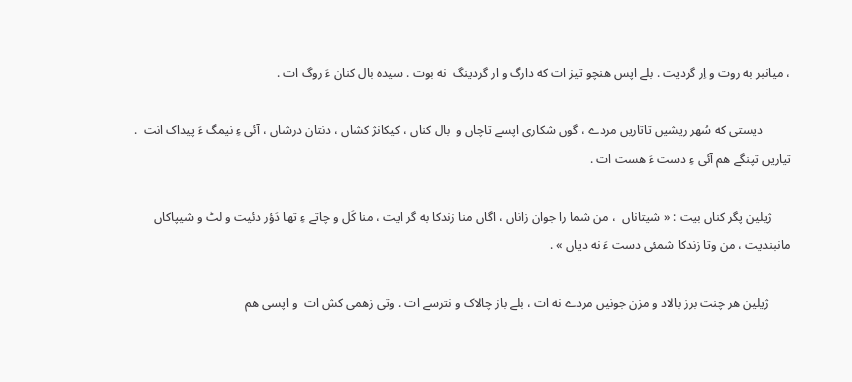، میانبر به روت و اِر گردیت . بلے اپس هنچو تیز ات که دارگ و ار گردینگ  نه بوت . سیده بال کنان ءَ روگ ات .

         دیستی که سُهر ریشیں تاتاریں مردے ، گوں شکاری اپسے تاچاں و  بال کناں ، کیکانژ کشاں ، دنتان درشاں ، آئی ءِ نیمگ ءَ پیداک انت  . تیاریں تپنگے هم آئی ءِ دست ءَ هست ات .

      ژیلین پگر کناں بیت : « شیتاناں  ، من شما را جوان زاناں ، اگاں منا زندکا به گر ایت ، منا کَل و چاتے ءِ تها دَؤر دئیت و لٹ و شیپاکاں مانبندیت ، من وتا زندکا شمئی دست ءَ نه دیاں » .

       ژیلین هر چنت برز بالاد و مزن جونیں مردے نه ات ، بلے باز چالاک و نترسے ات . وتی زهمی کش ات  و اپسی هم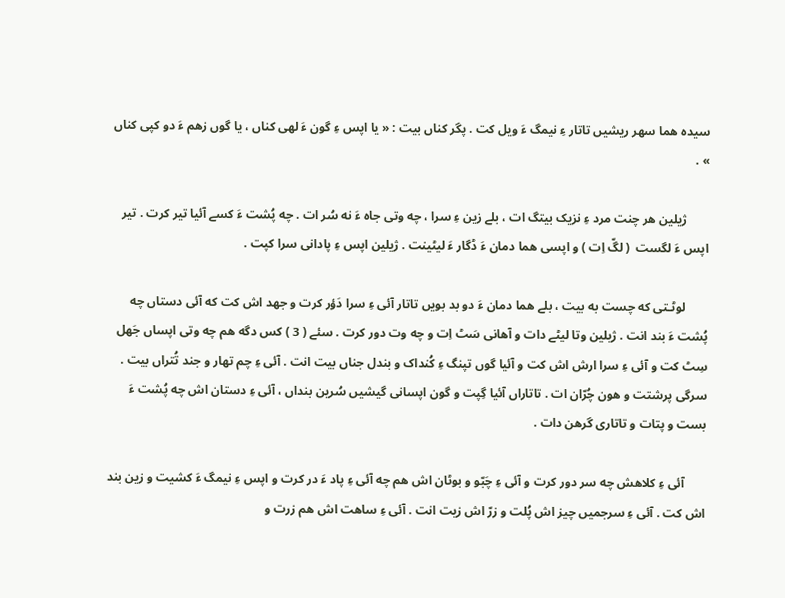سیده هما سهر ریشیں تاتار ءِ نیمگ ءَ ویل کت . پگر کناں بیت : « یا اپس ءِ گون ءَ لهی کناں ، یا گوں زهم ءَ دو کپی کناں » .

       ژیلین هر چنت مرد ءِ نزیک بیتگ ات ، بلے زین ءِ سرا ، چه وتی جاه ءَ نه سُر ات . چه پُشت ءَ کسے آئیا تیر کرت . تیر اپس ءَ لگست  ( لگّ اِت ) و اپسی هما دمان ءَ ڈگار ءَ لیٹینت . ژیلین اپس ءِ پادانی سرا کپت .

       لوٹـتی که چست به بیت ، بلے هما دمان ءَ دو بد بویں تاتار آئی ءِ سرا دَؤر کرت و جهد اش کت که آئی دستاں چه پُشت ءَ بند انت . ژیلین وتا لیٹے دات و آهانی سَٹ اِت و چه وت دور کرت . سئے ( 3 ) کس دگه هم چه وتی اپساں جَهل سِٹ کت و آئی ءِ سرا ارش اش کت و آئیا گوں تپنگ ءِ کُنداک و بندل جناں بیت انت . آئی ءِ چم تهار و جند تُتراں بیت . سرگی پرشتت و هون چُرّان ات . تاتاراں آئیا گِپت و گون اپسانی گیشیں سُرین بنداں ، آئی ءِ دستان اش چه پُشت ءَ بست و پتات و تاتاری گرهن دات .

       آئی ءِ کلاهش چه سر دور کرت و آئی ءِ چَبّو و بوٹان اش هم چه آئی ءِ پاد ءَ در کرت و اپس ءِ نیمگ ءَ کشیت و زین بند اش کت . آئی ءِ سرجمیں چیز اش پُلت و زرّ اش زیت انت . آئی ءِ ساهت اش هم زرت و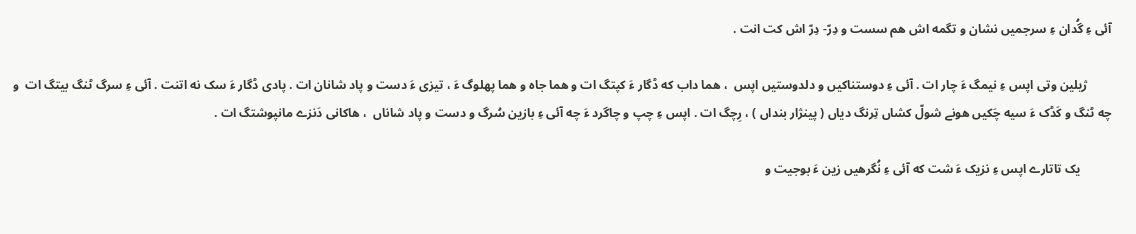آئی ءِ گُدان ءِ سرجمیں نشان و تگمه اش هم سست و دِرّ- دِرّ اش کت انت .

        ژیلین وتی اپس ءِ نیمگ ءَ چار ات . آئی ءِ دوستناکیں و دلدوستیں اپس  ، هما داب که ڈگار ءَ کپتگ ات و هما جاه و هما پهلوگ ءَ ، تیزی ءَ دست و پاد شانان ات . پادی ڈگار ءَ سک نه اتنت . آئی ءِ سرگ ٹنگ بیتگ ات  و چه ٹنگ و کَڈک ءَ سیه چَکیں هونے شولّ کشاں تِرنگ دیاں ( پینژار بنداں ) ، رِچگ ات . اپس ءِ چپ و چاگرد ءَ چه آئی ءِ بازین سُرگ و دست و پاد شاناں  ، هاکانی دَنزے مانپوشتگ ات .

          یک تاتارے اپس ءِ نزیک ءَ شت که آئی ءِ نُگرهیں زین ءَ بوجیت و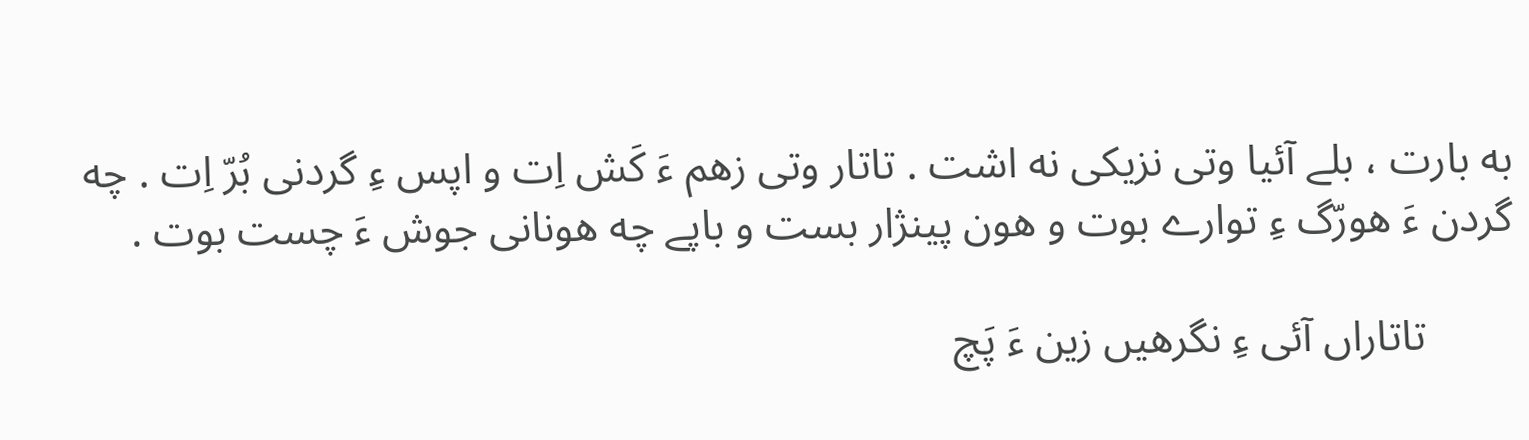به بارت ، بلے آئیا وتی نزیکی نه اشت . تاتار وتی زهم ءَ کَش اِت و اپس ءِ گردنی بُرّ اِت . چه گردن ءَ هورّگ ءِ توارے بوت و هون پینژار بست و باپے چه هونانی جوش ءَ چست بوت .

        تاتاراں آئی ءِ نگرهیں زین ءَ پَچ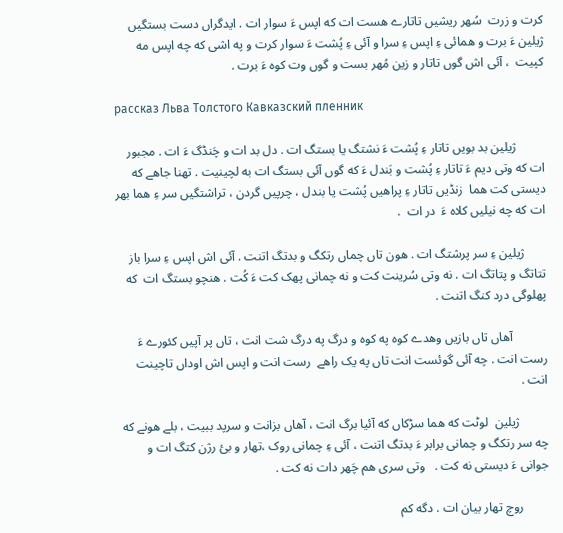کرت و زرت  سُهر ریشیں تاتارے هست ات که اپس ءَ سوار ات . ایدگراں دست بستگیں ژیلین ءَ برت و همائی ءِ اپس ءِ سرا و آئی ءِ پُشت ءَ سوار کرت و په اشی که چه اپس مه کپیت  ، آئی اش گوں تاتار و زین مُهر بست و گوں وت کوه ءَ برت .

рассказ Льва Толстого Кавказский пленник

         ژیلین بد بویں تاتار ءِ پُشت ءَ نشتگ یا بستگ ات . دل بد ات و چَنڈگ ءَ ات . مجبور ات که وتی دیم ءَ تاتار ءِ پُشت و بَندل ءَ که گوں آئی بستگ ات به لچینیت . تهنا جاهے که دیستی کت هما  زنڈیں تاتار ءِ پراهیں پُشت یا بندل ، چرپیں گردن ، تراشتگیں سر ءِ هما بهر ات که چه نیلیں کلاه ءَ  در ات  .

       ژیلین ءِ سر پرشتگ ات . هون تاں چماں رتکگ و بدتگ اتنت . آئی اش اپس ءِ سرا باز تتاتگ و پتاتگ ات . نه وتی سُرینت کت و نه چمانی پهک کت ءَ کُت . هنچو بستگ ات  که پهلوگی درد کنگ اتنت .

           آهاں تاں بازیں وهدے کوه په کوه و درگ په درگ شت انت ، تاں پر آپیں کئورے ءَ رست انت . چه آئی گوئست انت تاں په یک راهے  رست انت و اپس اش اوداں تاچینت انت .

         ژیلین  لوٹت که هما سڑکاں که آئیا برگ انت ، آهاں بزانت و سرپد ببیت ، بلے هونے که چه سر رتکگ و چمانی برابر ءَ بدتگ اتنت ، آئی ءِ چمانی روک ،تهار و بئ رژن کتگ ات و جوانی ءَ دیستی نه کت .   وتی سری هم چَهر دات نه کت .

        روچ تهار بیان ات . دگه کم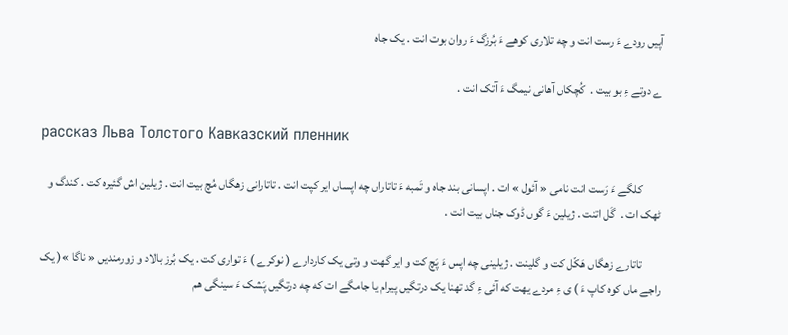آپیں رودے ءَ رست انت و چه تلاری کوهے ءَ بُرزگ ءَ روان بوت انت . یک جاه

ے دوتے ءِ بو بیت .  کُچکاں آهانی نیمگ ءَ آتک انت .

рассказ Льва Толстого Кавказский пленник

        کلگے ءَ رَست انت نامی « آئول » ات . اپسانی بند جاه و تَمبه ءَ تاتاراں چه اپساں ایر کپت انت . تاتارانی زهگاں مُچ بیت انت . ژیلین اش گئیره کت . کندگ و ٹهک ات .  گَل اتنت . ژیلین ءَ گوں ڈوک جناں بیت انت .

        تاتارے زهگاں هَکّل کت و گلینت . ژیلینی چه اپس ءَ پَچ کت و ایر گهت و وتی یک کاردارے ( نوکرے ) ءَ تواری کت . یک بُرز بالاد و زورمندیں « ناگا »( یک راجے ماں کوه کاپ ءَ ) ی ءِ مردے یهت که آئی ءِ گد تهنا یک درتگیں پیرام یا جامگے ات که چه درتگیں پَشک ءَ سینگی هم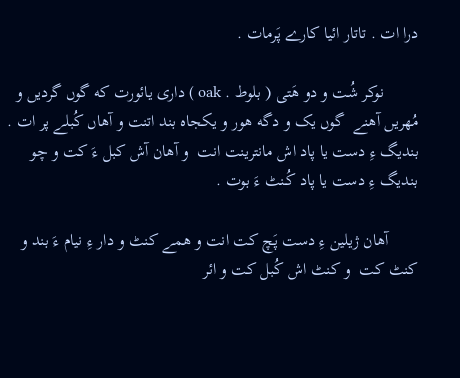درا ات . تاتار ائیا کارے پَرمات .

        نوکر شُت و دو هَتی ( بلوط . oak ) داری یائورت که گوں گردیں و مُهریں آهنے  گوں یک و دگه هور و یکجاه بند اتنت و آهاں کُبلے پر ات . بندیگ ءِ دست یا پاد اش مانترینت انت  و آهان آش کبل ءَ کت و چو بندیگ ءِ دست یا پاد کُـنٹ ءَ بوت .

       آهان ژیلین ءِ دست پَچ کت انت و همے کنٹ و دار ءِ نیام ءَ بند و کنٹ کت  و کنٹ اش کُبل کت و ائر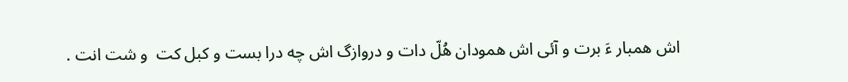اش همبار ءَ برت و آئی اش همودان هُلّ دات و دروازگ اش چه درا بست و کبل کت  و شت انت .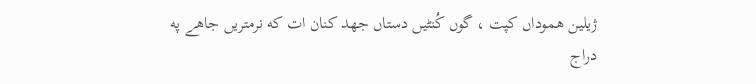ژیلین هموداں کپت ، گوں کُنٹیں دستاں جهد کنان ات که نرمتریں جاهے په دراج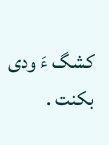کشگ ءَ ودی بکنت .